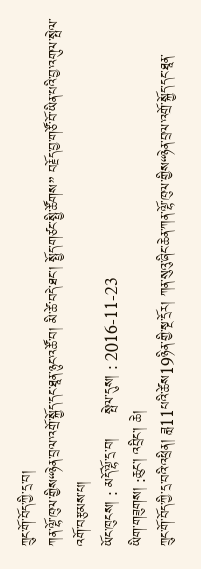ཀྲུང་གོ་བོད་ཀྱི་དྲ་བ།
ཀན་ལྷོ་ཁུལ་གྱིས“ཉེན་བྲལ་འགྲོ་སྐྱོད་དང་ཐཱན་ཉུང་འཚོ་བ། མི་ཚེ་བདེ་ཐང་། སྤྱོད་གཙང་སྤྱི་ཚོགས” བརྗོད་བྱ་གཙོ་བོ་ཡིན་པའི་བྱ་འགུལ་སྤེལ་འགོ་བརྩམས་པ།
ཡོང་ཁུངས། : མདོ་ལྷོ་དྲ་བ།     སྤེལ་དུས། : 2016-11-23
ཡིག་གཟུགས། :ཆུང་། འབྲིང་། ཆེ།
ཀྲུང་གོ་བོད་ཀྱི་དྲ་བའི་འཕྲིན། ཟླ11པའི་ཚེས19ཉིན་གྱི་སྔ་དྲོར། ཀན་སུའུ་ཞིང་ཆེན་ཀན་ལྷོ་ཁུལ་གྱིས“ཉེན་བྲལ་འགྲོ་སྐྱོད་དང་ཐཱན་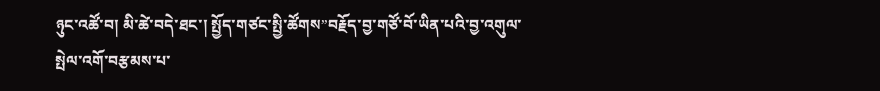ཉུང་འཚོ་བ། མི་ཚེ་བདེ་ཐང་། སྤྱོད་གཙང་སྤྱི་ཚོགས”བརྗོད་བྱ་གཙོ་བོ་ཡིན་པའི་བྱ་འགུལ་སྤེལ་འགོ་བརྩམས་པ་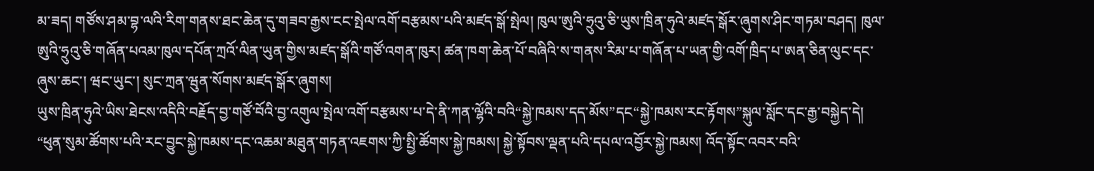མ་ཟད། གཙོས་ཤམ་བྷ་ལའི་རིག་གནས་ཐང་ཆེན་དུ་གཟབ་རྒྱས་ངང་སྤེལ་འགོ་བརྩམས་པའི་མཛད་སྒོ་སྤེལ། ཁུལ་ཨུའི་ཧྲུའུ་ཅི་ཡུས་ཁྲིན་ཧུའེ་མཛད་སྒོར་ཞུགས་ཤིང་གཏམ་བཤད། ཁུལ་ཨུའི་ཧྲུའུ་ཅི་གཞོན་པའམ་ཁུལ་དཔོན་ཀྲའོ་ལིན་ཡུན་གྱིས་མཛད་སྒོའི་གཙོ་འགན་ཁུར། ཚན་ཁག་ཆེན་པོ་བཞིའི་ས་གནས་རིམ་པ་གཞོན་པ་ཡན་གྱི་འགོ་ཁྲིད་པ་ཨན་ཅིན་ལུང་དང་ཞུས་ཆང་། ཝང་ཡུང་། སུང་ཀྲན་ཝུན་སོགས་མཛད་སྒོར་ཞུགས།
ཡུས་ཁྲིན་ཧུའེ་ཡིས་ཐེངས་འདིའི་བརྗོད་བྱ་གཙོ་བོའི་བྱ་འགུལ་སྤེལ་འགོ་བརྩམས་པ་དེ་ནི་ཀན་ལྷོའི་བའི“སྐྱེ་ཁམས་དད་མོས”དང“སྐྱེ་ཁམས་རང་རྟོགས”སྐུལ་སློང་དང་རྒྱ་བསྐྱེད་དེ། “ཕུན་སུམ་ཚོགས་པའི་རང་བྱུང་སྐྱེ་ཁམས་དང་འཆམ་མཐུན་གཏན་འཇགས་ཀྱི་སྤྱི་ཚོགས་སྐྱེ་ཁམས། སྐྱེ་སྟོབས་ལྡན་པའི་དཔལ་འབྱོར་སྐྱེ་ཁམས། འོད་སྟོང་འབར་བའི་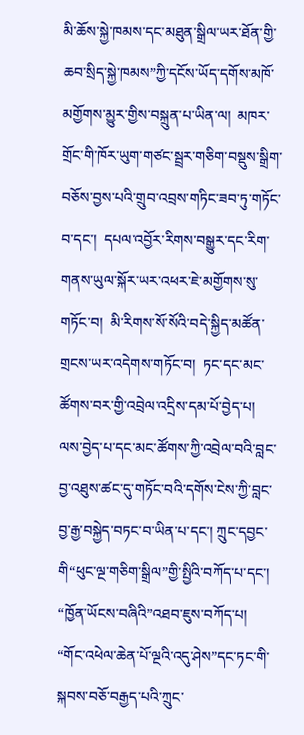མི་ཆོས་སྐྱེ་ཁམས་དང་མཐུན་སྒྲིལ་ཡར་ཐོན་གྱི་ཆབ་སྲིད་སྐྱེ་ཁམས”ཀྱི་དངོས་ཡོད་དགོས་མཁོ་མགྱོགས་མྱུར་གྱིས་བསྐྲུན་པ་ཡིན་ལ།  མཁར་གྲོང་གི་ཁོར་ཡུག་གཙང་སྦྲར་གཅིག་བསྡུས་སྒྲིག་བཅོས་བྱས་པའི་གྲུབ་འབྲས་གཏིང་ཟབ་ཏུ་གཏོང་བ་དང་།  དཔལ་འབྱོར་རིགས་བསྒྱུར་དང་རིག་གནས་ཡུལ་སྐོར་ཡར་འཕར་ཇེ་མགྱོགས་སུ་གཏོང་བ།  མི་རིགས་སོ་སོའི་བདེ་སྐྱིད་མཚོན་གྲངས་ཡར་འདེགས་གཏོང་བ།  ཏང་དང་མང་ཚོགས་བར་གྱི་འབྲེལ་འདྲིས་དམ་པོ་བྱེད་པ།  ལས་བྱེད་པ་དང་མང་ཚོགས་ཀྱི་འབྲེལ་བའི་བླང་བྱ་འཐུས་ཚང་དུ་གཏོང་བའི་དགོས་ངེས་ཀྱི་བླང་བྱ་རྒྱ་བསྐྱེད་བཏང་བ་ཡིན་པ་དང་། ཀྲུང་དབྱང་གི“ཕུང་ལྔ་གཅིག་སྒྲིལ”གྱི་སྤྱིའི་བཀོད་པ་དང་། “ཁྱོན་ཡོངས་བཞིའི”འཐབ་ཇུས་བཀོད་པ། “གོང་འཕེལ་ཆེན་པོ་ལྔའི་འདུ་ཤེས”དང་ཏང་གི་སྐབས་བཅོ་བརྒྱད་པའི་ཀྲུང་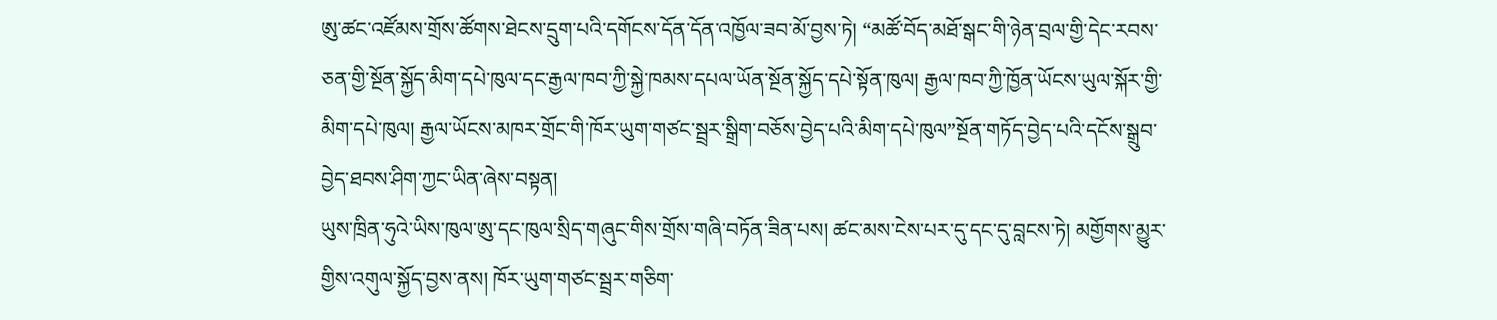ཨུ་ཚང་འཛོམས་གྲོས་ཚོགས་ཐེངས་དྲུག་པའི་དགོངས་དོན་དོན་འཁྱོལ་ཟབ་མོ་བྱས་ཏེ། “མཚོ་བོད་མཐོ་སྒང་གི་ཉེན་བྲལ་གྱི་དེང་རབས་ཅན་གྱི་སྔོན་སྐྱོད་མིག་དཔེ་ཁུལ་དང་རྒྱལ་ཁབ་ཀྱི་སྐྱེ་ཁམས་དཔལ་ཡོན་སྔོན་སྐྱོད་དཔེ་སྟོན་ཁུལ། རྒྱལ་ཁབ་ཀྱི་ཁྱོན་ཡོངས་ཡུལ་སྐོར་གྱི་མིག་དཔེ་ཁུལ། རྒྱལ་ཡོངས་མཁར་གྲོང་གི་ཁོར་ཡུག་གཙང་སྦྲར་སྒྲིག་བཅོས་བྱེད་པའི་མིག་དཔེ་ཁུལ”སྔོན་གཏོད་བྱེད་པའི་དངོས་སྒྲུབ་བྱེད་ཐབས་ཤིག་ཀྱང་ཡིན་ཞེས་བསྟན།
ཡུས་ཁྲིན་ཧུའེ་ཡིས་ཁུལ་ཨུ་དང་ཁུལ་སྲིད་གཞུང་གིས་གྲོས་གཞི་བཏོན་ཟིན་པས། ཚང་མས་ངེས་པར་དུ་དང་དུ་བླངས་ཏེ། མགྱོགས་མྱུར་གྱིས་འགུལ་སྐྱོད་བྱས་ནས། ཁོར་ཡུག་གཙང་སྦྲར་གཅིག་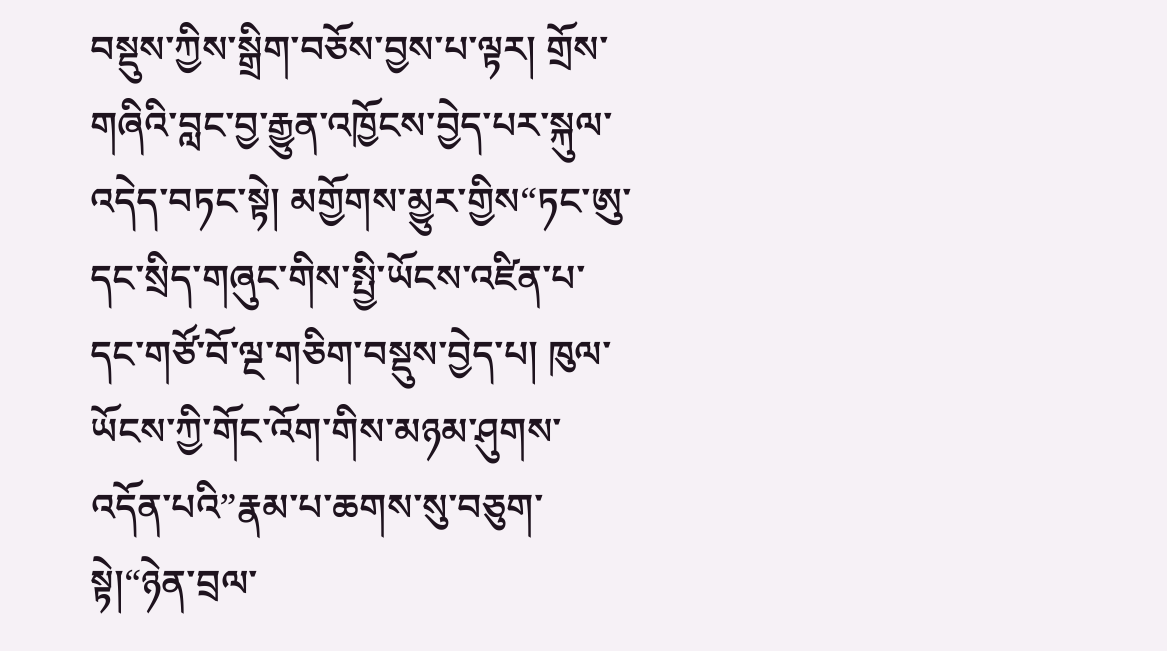བསྡུས་ཀྱིས་སྒྲིག་བཅོས་བྱས་པ་ལྟར། གྲོས་གཞིའི་བླང་བྱ་རྒྱུན་འཁྱོངས་བྱེད་པར་སྐུལ་འདེད་བཏང་སྟེ། མགྱོགས་མྱུར་གྱིས“ཏང་ཨུ་དང་སྲིད་གཞུང་གིས་སྤྱི་ཡོངས་འཛིན་པ་དང་གཙོ་བོ་ལྔ་གཅིག་བསྡུས་བྱེད་པ། ཁུལ་ཡོངས་ཀྱི་གོང་འོག་གིས་མཉམ་ཤུགས་འདོན་པའི”རྣམ་པ་ཆགས་སུ་བཅུག་སྟེ།“ཉེན་བྲལ་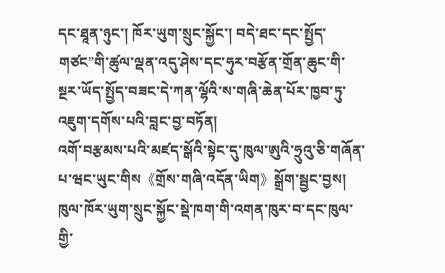དང་ཐཱན་ཉུང་། ཁོར་ཡུག་སྲུང་སྐྱོང་། བདེ་ཐང་དང་སྤྱོད་གཙང”གི་ཚུལ་ལྡན་འདུ་ཤེས་དང་ཧུར་བརྩོན་གྲོན་ཆུང་གི་སྔར་ཡོད་སྤྱོད་བཟང་དེ་ཀན་ལྷོའི་ས་གཞི་ཆེན་པོར་ཁྱབ་ཏུ་འཇུག་དགོས་པའི་བླང་བྱ་བཏོན།
འགོ་བརྩམས་པའི་མཛད་སྒོའི་སྟེང་དུ་ཁུལ་ཨུའི་ཧྲུའུ་ཅི་གཞོན་པ་ཝང་ཡུང་གིས《གྲོས་གཞི་འདོན་ཡིག》སྒྲོག་སྦྱང་བྱས། ཁུལ་ཁོར་ཡུག་སྲུང་སྐྱོང་སྡེ་ཁག་གི་འགན་ཁུར་བ་དང་ཁུལ་གྱི་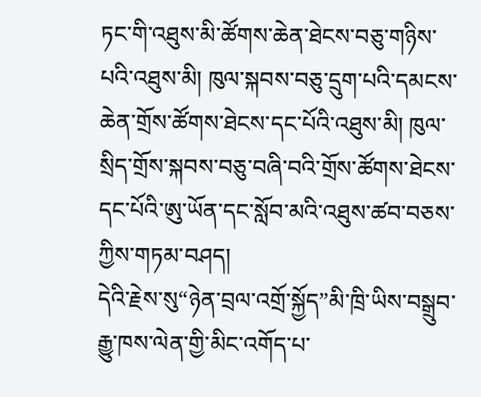ཏང་གི་འཐུས་མི་ཚོགས་ཆེན་ཐེངས་བཅུ་གཉིས་པའི་འཐུས་མི། ཁུལ་སྐབས་བཅུ་དྲུག་པའི་དམངས་ཆེན་གྲོས་ཚོགས་ཐེངས་དང་པོའི་འཐུས་མི། ཁུལ་སྲིད་གྲོས་སྐབས་བཅུ་བཞི་བའི་གྲོས་ཚོགས་ཐེངས་དང་པོའི་ཨུ་ཡོན་དང་སློབ་མའི་འཐུས་ཚབ་བཅས་ཀྱིས་གཏམ་བཤད།
དེའི་རྗེས་སུ“ཉེན་བྲལ་འགྲོ་སྐྱོད”མི་ཁྲི་ཡིས་བསྒྲུབ་རྒྱུ་ཁས་ལེན་གྱི་མིང་འགོད་པ་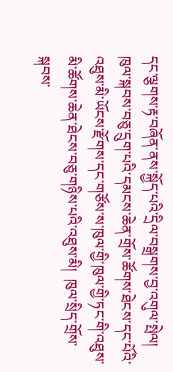དང་ལྕགས་རྟ་བཞོན་ནས་སྐྱོད་པའི་དྲིལ་བསྒྲགས་བྱ་འགུལ་སྤེལ།
ཁུལ་སྐབས་བཅུ་དྲུག་པའི་དམངས་ཆེན་གྲོས་ཚོགས་ཐེངས་དང་པོའི་འཐུས་མི་ཡོངས་རྫོགས་དང་གཙོས་ས་ཁུལ་གྱི་ཁུལ་གྱི་ཏང་གི་འཐུས་མི་ཚོགས་ཆེན་ཐེངས་བཅུ་གཉིས་པའི་འཐུས་མི།  ཁུལ་སྲིད་གྲོས་སྐབས་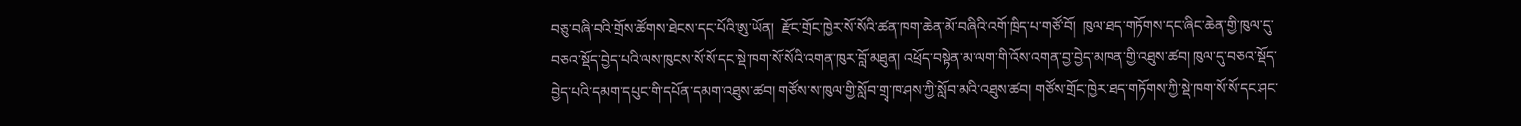བཅུ་བཞི་བའི་གྲོས་ཚོགས་ཐེངས་དང་པོའི་ཨུ་ཡོན།  རྫོང་གྲོང་ཁྱེར་སོ་སོའི་ཚན་ཁག་ཆེན་མོ་བཞིའི་འགོ་ཁྲིད་པ་གཙོ་བོ།  ཁུལ་ཐད་གཏོགས་དང་ཞིང་ཆེན་གྱི་ཁུལ་དུ་བཅའ་སྡོད་བྱེད་པའི་ལས་ཁུངས་སོ་སོ་དང་སྡེ་ཁག་སོ་སོའི་འགན་ཁུར་བློ་མཐུན། འཕྲོད་བསྟེན་མ་ལག་གི་འོས་འགན་བྱ་བྱེད་མཁན་གྱི་འཐུས་ཚབ། ཁུལ་དུ་བཅའ་སྡོད་བྱེད་པའི་དམག་དཔུང་གི་དཔོན་དམག་འཐུས་ཚབ། གཙོས་ས་ཁུལ་གྱི་སློབ་གྲྭ་ཁ་ཤས་ཀྱི་སློབ་མའི་འཐུས་ཚབ། གཙོས་གྲོང་ཁྱེར་ཐད་གཏོགས་ཀྱི་སྡེ་ཁག་སོ་སོ་དང་ཤང་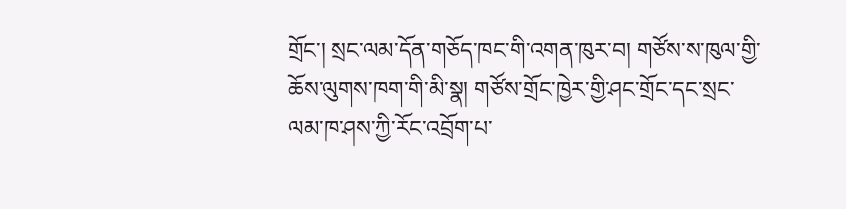གྲོང་། སྲང་ལམ་དོན་གཅོད་ཁང་གི་འགན་ཁུར་བ། གཙོས་ས་ཁུལ་གྱི་ཆོས་ལུགས་ཁག་གི་མི་སྣ། གཙོས་གྲོང་ཁྱེར་གྱི་ཤང་གྲོང་དང་སྲང་ལམ་ཁ་ཤས་ཀྱི་རོང་འབྲོག་པ་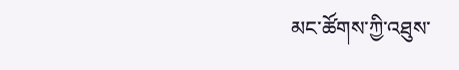མང་ཚོགས་ཀྱི་འཐུས་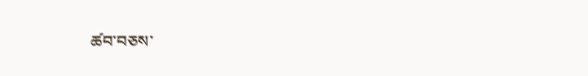ཚབ་བཅས་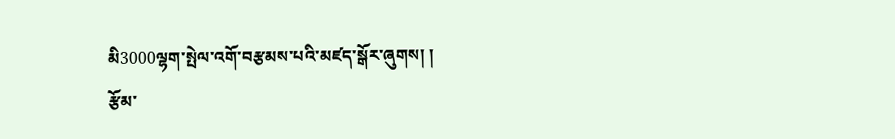མི3000ལྷག་སྤེལ་འགོ་བརྩམས་པའི་མཛད་སྒོར་ཞུགས། །
རྩོམ་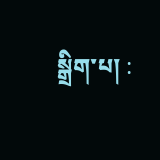སྒྲིག་པ། :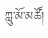ཀླུ་མོ་མཚོ།